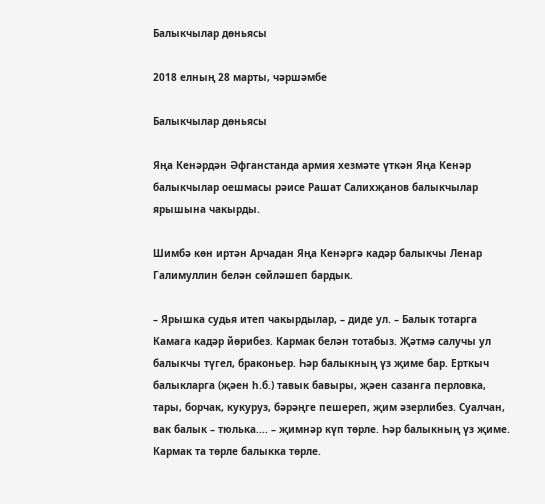Балыкчылар дөньясы

2018 елның 28 марты, чәршәмбе

Балыкчылар дөньясы

Яңа Кенәрдән Әфганстанда армия хезмәте үткән Яңа Кенәр балыкчылар оешмасы рәисе Рашат Салихҗанов балыкчылар ярышына чакырды.

Шимбә көн иртән Арчадан Яңа Кенәргә кадәр балыкчы Ленар Галимуллин белән сөйләшеп бардык.

– Ярышка судья итеп чакырдылар, – диде ул. – Балык тотарга Камага кадәр йөрибез. Кармак белән тотабыз. Җәтмә салучы ул балыкчы түгел, браконьер. Һәр балыкның үз җиме бар. Ерткыч балыкларга (җәен һ.б.) тавык бавыры, җәен сазанга перловка, тары, борчак, кукуруз, бәрәңге пешереп, җим әзерлибез. Суалчан, вак балык – тюлька.... – җимнәр күп төрле. Һәр балыкның үз җиме. Кармак та төрле балыкка төрле.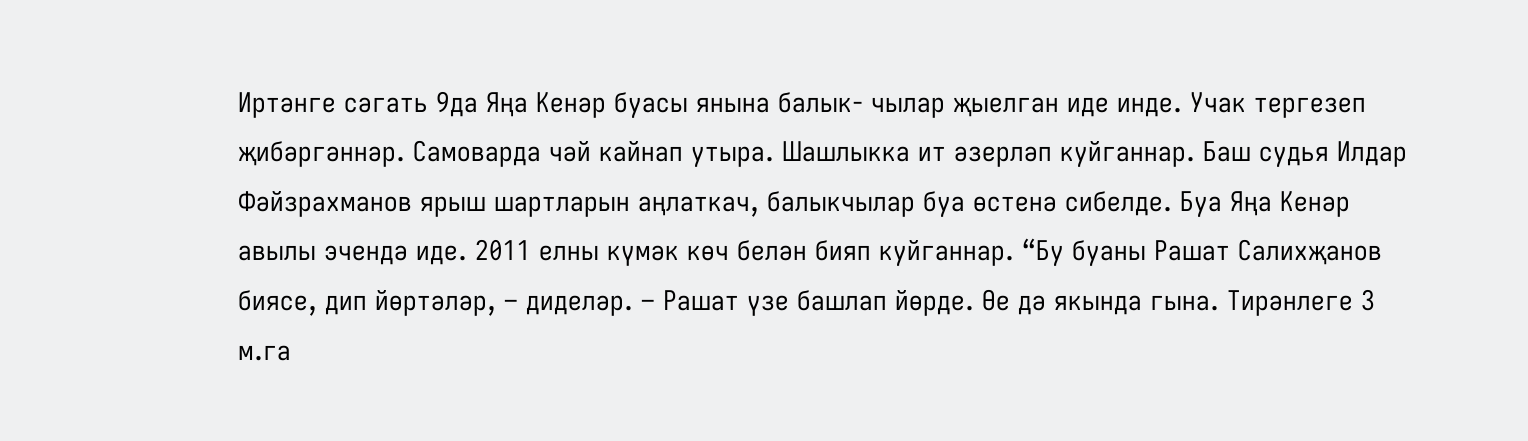Иртәнге сәгать 9да Яңа Кенәр буасы янына балык- чылар җыелган иде инде. Учак тергезеп җибәргәннәр. Самоварда чәй кайнап утыра. Шашлыкка ит әзерләп куйганнар. Баш судья Илдар Фәйзрахманов ярыш шартларын аңлаткач, балыкчылар буа өстенә сибелде. Буа Яңа Кенәр авылы эчендә иде. 2011 елны күмәк көч белән бияп куйганнар. “Бу буаны Рашат Салихҗанов биясе, дип йөртәләр, – диделәр. – Рашат үзе башлап йөрде. Өе дә якында гына. Тирәнлеге 3 м.га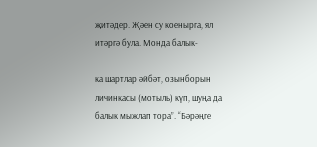җитәдер. Җәен су коенырга, ял итәргә була. Монда балык-

ка шартлар әйбәт, озынборын личинкасы (мотыль) күп, шуңа да балык мыжлап тора”. “Бәрәңге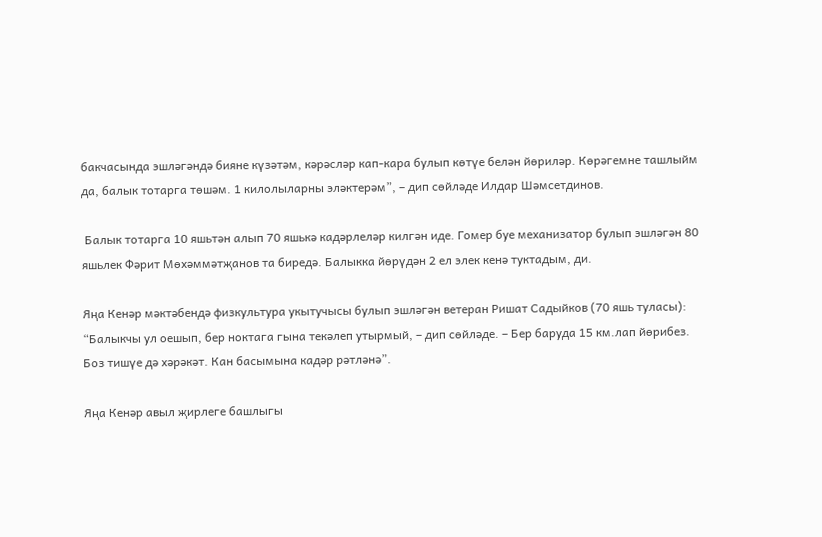бакчасында эшләгәндә бияне күзәтәм, кәрәсләр кап-кара булып көтүе белән йөриләр. Көрәгемне ташлыйм да, балык тотарга төшәм. 1 килолыларны эләктерәм”, – дип сөйләде Илдар Шәмсетдинов.

 Балык тотарга 10 яшьтән алып 70 яшькә кадәрлеләр килгән иде. Гомер буе механизатор булып эшләгән 80 яшьлек Фәрит Мөхәммәтҗанов та биредә. Балыкка йөрүдән 2 ел элек кенә туктадым, ди.

Яңа Кенәр мәктәбендә физкультура укытучысы булып эшләгән ветеран Ришат Садыйков (70 яшь туласы): “Балыкчы ул оешып, бер ноктага гына текәлеп утырмый, – дип сөйләде. – Бер баруда 15 км.лап йөрибез. Боз тишүе дә хәрәкәт. Кан басымына кадәр рәтләнә”.

Яңа Кенәр авыл җирлеге башлыгы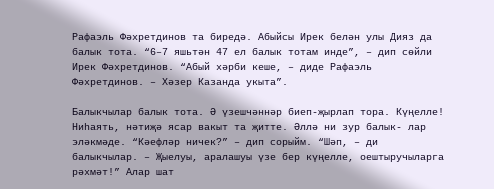Рафаэль Фәхретдинов та биредә. Абыйсы Ирек белән улы Дияз да балык тота. “6–7 яшьтән 47 ел балык тотам инде”, – дип сөйли Ирек Фәхретдинов. “Абый хәрби кеше, – диде Рафаэль Фәхретдинов. – Хәзер Казанда укыта”.

Балыкчылар балык тота. Ә үзешчәннәр биеп-җырлап тора. Күңелле! Ниһаять, нәтиҗә ясар вакыт та җитте. Әллә ни зур балык- лар эләкмәде. “Кәефләр ничек?” – дип сорыйм. “Шәп, – ди балыкчылар. – Җыелуы, аралашуы үзе бер күңелле, оештыручыларга рәхмәт!” Алар шат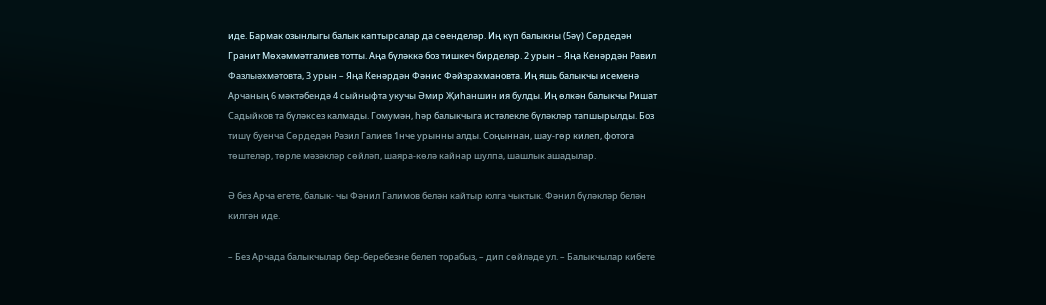иде. Бармак озынлыгы балык каптырсалар да сөенделәр. Иң күп балыкны (5әү) Сөрдедән Гранит Мөхәммәтгалиев тотты. Аңа бүләккә боз тишкеч бирделәр. 2 урын – Яңа Кенәрдән Равил Фазлыәхмәтовта, 3 урын – Яңа Кенәрдән Фәнис Фәйзрахмановта. Иң яшь балыкчы исеменә Арчаның 6 мәктәбендә 4 сыйныфта укучы Әмир Җиһаншин ия булды. Иң өлкән балыкчы Ришат Садыйков та бүләксез калмады. Гомумән, һәр балыкчыга истәлекле бүләкләр тапшырылды. Боз тишү буенча Сөрдедән Рәзил Галиев 1нче урынны алды. Соңыннан, шау-гөр килеп, фотога төштеләр, төрле мәзәкләр сөйләп, шаяра-көлә кайнар шулпа, шашлык ашадылар.

Ә без Арча егете, балык- чы Фәнил Галимов белән кайтыр юлга чыктык. Фәнил бүләкләр белән килгән иде.

– Без Арчада балыкчылар бер-беребезне белеп торабыз, – дип сөйләде ул. – Балыкчылар кибете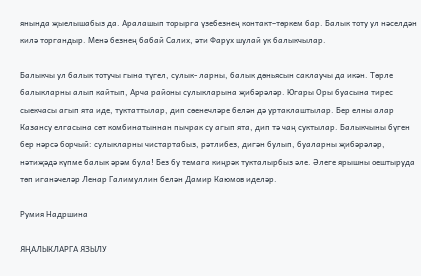янында җыелышабыз да. Аралашып торырга үзебезнең контакт–төркем бар. Балык тоту ул нәселдән килә торгандыр. Менә безнең бабай Салих, әти Фарух шулай ук балыкчылар.

Балыкчы ул балык тотучы гына түгел, сулык- ларны, балык дөньясын саклаучы да икән. Төрле балыкларны алып кайтып, Арча районы сулыкларына җибәрәләр. Югары Оры буасына тирес сыекчасы агып ята иде, туктаттылар, дип сөенечләре белән дә уртаклаштылар. Бер елны алар Казансу елгасына сөт комбинатыннан пычрак су агып ята, дип тә чаң суктылар. Балыкчыны бүген бер нәрсә борчый: сулыкларны чистартабыз, рәтлибез, дигән булып, буаларны җибәрәләр, нәтиҗәдә күпме балык әрәм була! Без бу темага киңрәк тукталырбыз әле. Әлеге ярышны оештыруда төп иганәчеләр Ленар Галимуллин белән Дамир Каюмов иделәр.

Румия Надршина

ЯҢАЛЫКЛАРГА ЯЗЫЛУ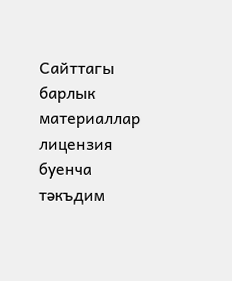Сайттагы барлык материаллар лицензия буенча тәкъдим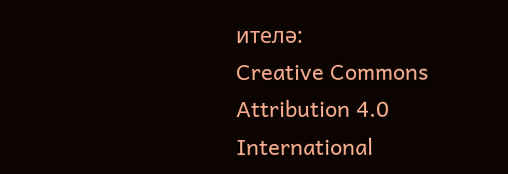ителә:
Creative Commons Attribution 4.0 International